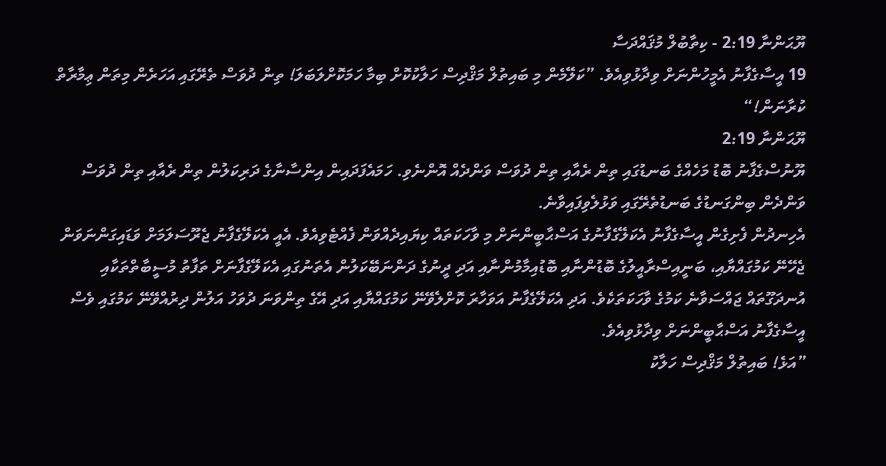ޔޫޙަންނާ 2:19 - ކިތާބުލް މުޤައްދަސާ
19 އީސާގެފާނު އެމީހުންނަށް ވިދާޅުވިއެވެ. ”ކަލޭމެން މި ބައިތުލް މަޤްދިސް ހަލާކުކޮށް ބިމާ ހަމަކޮށްލަބަލަ! ތިން ދުވަސް ތެރޭގައި އަހަރެން މިތަން ޢިމާރާތް ކުރާނަން!“
ޔޫޙަންނާ 2:19
ޔޫނުސްގެފާނު ބޮޑު މަހެއްގެ ބަނޑުގައި ތިން ރެއާއި ތިން ދުވަސް ވަންދެއް އޮންނެވި. ހަމައެފަދައިން އިންސާނާގެ ދަރިކަލުން ތިން ރެއާއި ތިން ދުވަސް ވަންދެން ބިންގަނޑުގެ ބަނޑުތެރޭގައި ވަޅުލެވިފައިވާނެ.
އެހިނދުން ފެށިގެން އީސާގެފާނު އެކަލޭގެފާނުގެ އަސްޙާބީންނަށް މި ވާހަކަތައް ކިޔައިދެއްވަން ފެއްޓެވިއެވެ. އެއީ އެކަލޭގެފާނު ޖެރޫސަލަމަށް ވަޑައިގަންނަވަން ޖެހޭނޭ ކަމުގައްޔާއި، ބަނީއިސްރާއީލުގެ ބޮޑުންނާއި ބޮޑުއިމާމުންނާއި އަދި ދީނުގެ ދަންނަބޭކަލުން އެތަނުގައި އެކަލޭގެފާނަށް ތަފާތު މުސީބާތްތަކާއި އުނދަގޫތައް ޖައްސަވާނެ ކަމުގެ ވާހަކަތަކެވެ. އަދި އެކަލޭގެފާނު އަވަހާރަ ކޮށްލެވޭނޭ ކަމުގައްޔާއި އަދި އޭގެ ތިންވަނަ ދުވަހު އަލުން ދިރުއްވޭނޭ ކަމުގައި ވެސް އީސާގެފާނު އަސްޙާބީންނަށް ވިދާޅުވިއެވެ.
”އަޅެ! ބައިތުލް މަޤްދިސް ހަލާކު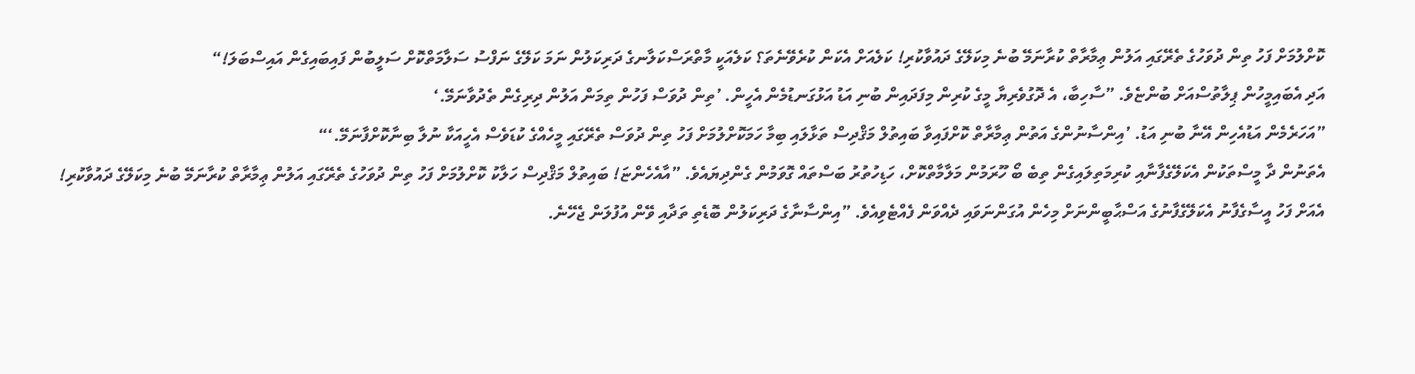ކޮށްލުމަށް ފަހު ތިން ދުވަހުގެ ތެރޭގައި އަލުން ޢިމާރާތް ކުރާނަމޭ ބުނެ މިކަލޭގެ ދައުވާކުރި! ކަލެއަށް އެކަން ކުރެވޭނެތަ؟ ކަލެއަކީ މާތްރަސްކަލާނގެ ދަރިކަލުން ނަމަ ކަލޭގެ ނަފްސު ސަލާމަތްކޮށް ސަލީބުން ފައިބައިގެން އައިސްބަލަ!“
އަދި އެބައިމީހުން ޕިލާތުސްއަށް ބުންޏެވެ. ”ސާހިބާ، އެ ދޮގުވެރިޔާ މީގެ ކުރިން މިފަދައިން ބުނި އަޑު އަޅުގަނޑުމެން އެހީން. ’ތިން ދުވަސް ފަހުން ތިމަން އަލުން ދިރިގެން ތެދުވާނަމޭ.‘
”އަހަރެމެން އަޑުއެހިން އޭނާ ބުނި އަޑު. ’އިންސާނުންގެ އަތުން ޢިމާރާތް ކޮށްފައިވާ ބައިތުލް މަޤްދިސް ތަޅާލައި ބިމާ ހަމަކޮށްލުމަށް ފަހު ތިން ދުވަސް ތެރޭގައި މީހެއްގެ ކުޑަވެސް އެހީއަކާ ނުލާ ބިނާކޮށްފާނަމޭ.‘“
އެތަނުން ދާ މީސްތަކުން އެކަލޭގެފާނާއި ކުރިމަތިލައިގެން ތިބެ ބޯ ހޫރަމުން މަލާމާތްކޮށް، ހަޑިހުތުރު ބަސްތައް ގޮވަމުން ގެންދިޔައެވެ. ”އާއެހެންޏަ! ބައިތުލް މަޤްދިސް ހަލާކު ކޮށްލުމަށް ފަހު ތިން ދުވަހުގެ ތެރޭގައި އަލުން ޢިމާރާތް ކުރާނަމޭ ބުނެ މިކަލޭގެ ދައުވާކުރި!
އެއަށް ފަހު އީސާގެފާނު އެކަލޭގެފާނުގެ އަސްޙާބީންނަށް މިހެން އުގަންނަވައި ދެއްވަން ފެއްޓެވިއެވެ. ”އިންސާނާގެ ދަރިކަލުން ބޮޑެތި ތަދާއި ވޭން އުފުލަން ޖެހޭނެ.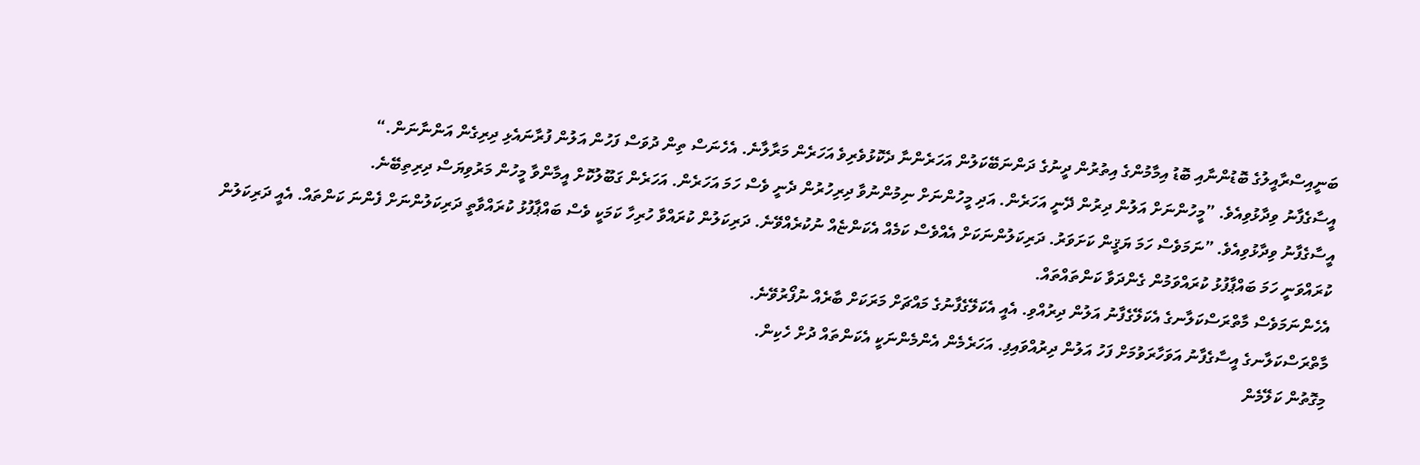ބަނީއިސްރާއީލުގެ ބޮޑުންނާއި ބޮޑު އިމާމުންގެ އިތުރުން ދީނުގެ ދަންނަބޭކަލުން އަހަރެންނާ ދެކޮޅުވެރިވެ އަހަރެން މަރާލާނެ. އެހެނަސް ތިން ދުވަސް ފަހުން އަލުން ފުރާނައެޅި ދިރިގެން އަންނާނަން.“
އީސާގެފާނު ވިދާޅުވިއެވެ. ”މީހުންނަށް އަލުން ދިރުން ދޭނީ އަހަރެން. އަދި މީހުންނަށް ނިމުންނުވާ ދިރިހުރުން ދެނީ ވެސް ހަމަ އަހަރެން. އަހަރެން ގަބޫލުކޮށް އީމާންވާ މީހުން މަރުވިޔަސް ދިރިތިބޭނެ.
އީސާގެފާނު ވިދާޅުވިއެވެ. ”ނަމަވެސް ހަމަ ޔަޤީން ކަށަވަރު. ދަރިކަލުންނަކަށް އެއްވެސް ކަމެއް އެކަންޏެއް ނުކުރެއްވޭނެ. ދަރިކަލުން ކުރައްވާ ހުރިހާ ކަމަކީ ވެސް ބައްޕާފުޅު ކުރައްވާތީ ދަރިކަލުންނަށް ފެންނަ ކަންތައް. އެއީ ދަރިކަލުން ކުރައްވަނީ ހަމަ ބައްޕާފުޅު ކުރައްވަމުން ގެންދަވާ ކަންތައްތައް.
އެހެންނަމަވެސް މާތްރަސްކަލާނގެ އެކަލޭގެފާނު އަލުން ދިރުއްވި. އެއީ އެކަލޭގެފާނުގެ މައްޗަށް މަރަކަށް ބާރެއް ނުފޯރުވޭނެ.
މާތްރަސްކަލާނގެ އީސާގެފާނު އަވަހާރަވުމަށް ފަހު އަލުން ދިރުއްވައިފި. އަހަރެމެން އެންމެންނަކީ އެކަންތައް ދުށް ހެކިން.
މިގޮތުން ކަލޭމެން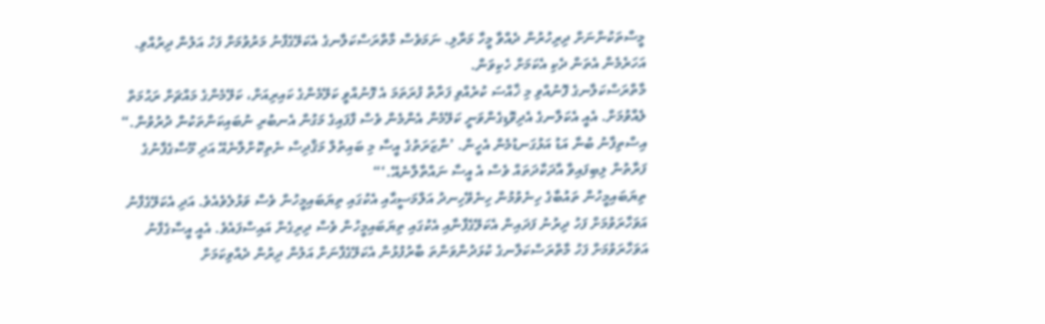މީސްތަކުންނަށް ދިރިހުރުން ދެއްވާ މީހާ މަރާލި. ނަމަވެސް މާތްރަސްކަލާނގެ އެކަލޭގެފާނު މަރުވުމަށް ފަހު އަލުން ދިރުއްވި. އަހަރެމެން އެތަން ދެކި އެކަމަށް ހެކިވަން.
މާތްރަސްކަލާނގެ ފޮނުއްވި މި ޚާއްސަ ކުރެއްވި ފަރާތް ފުރަތަމަ އެ ފޮނުއްވީ ކަލޭމެންގެ ކައިރިއަށް، ކަލޭމެންގެ މައްޗަށް ރަޙުމަތް ލެއްވުމަށް. އެއީ އެކަލާނގެ އެދިވޮޑިގެންވަނީ ކަލޭމެން އެންމެން ވެސް ފާފައިގެ މަގުން އެނބުރި ނުބައިކަންތަކުން ދުރުވުން.“
އިސްތިފާނު ބުނާ އަޑު އަޅުގަނޑުމެން އެހީން. ’ނާޒަރަތުގެ އީސާ މި ބައިތުލް މަޤްދިސް ނެތިކޮށްލާނެއޭ އަދި މޫސާގެފާނުގެ ފަރާތުން ލިބިފައިވާ އާދަކާދަތައް ވެސް އެ އީސާ ނައްތާލާނެއޭ.‘“
ތިޔަބައިމީހުން ތައުބާގެ ހިނެވުމުން ހިނެވޭހިނދު އަލްމަސީޙާއި އެކުގައި ތިޔަބައިމީހުން ވެސް ވަޅުލެވެއެވެ. އަދި އެކަލޭގެފާނު އަވަހާރަވުމަށް ފަހު ދިރުނު ފަދައިން އެކަލޭގެފާނާއި އެކުގައި ތިޔަބައިމީހުން ވެސް ދިރިގެން އައިސްފައެވެ. އެއީ އީސާގެފާނު އަވަހާރަވުމަށް ފަހު މާތްރަސްކަލާނގެ ކުޅަދުންވަންތަ ބާރުފުޅުން އެކަލޭގެފާނަށް އަލުން ދިރުން ދެއްވިކަމަށް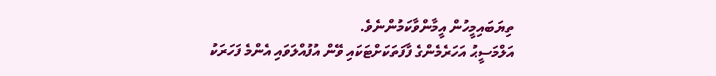ތިޔަބައިމީހުން އީމާންވާކަމުންނެވެ.
އަލްމަސީޙު އަހަރެމެންގެ ފާފަތަކަށްޓަކައި ވޭން އުފުއްލަވައި އެންމެ ފަހަރަކު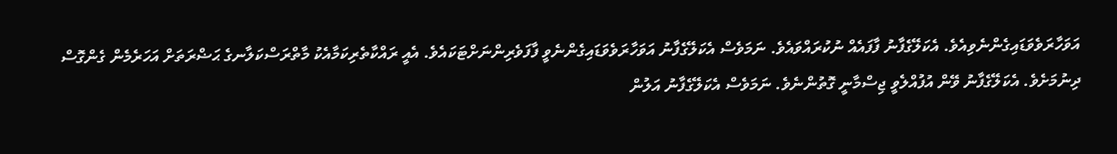އަވަހާރަވެވަޑައިގެންނެވިއެވެ. އެކަލޭގެފާނު ފާފައެއް ނުކުރައްވައެވެ. ނަމަވެސް އެކަލޭގެފާނު އަވަހާރަވެވަޑައިގެންނެވީ ފާފަވެރިންނަށްޓަކައެވެ. އެއީ ރައްކާތެރިކަމާއެކު މާތްރަސްކަލާނގެ ޙަޟްރަތަށް އަހަރެމެން ގެންގޮސް ދިނުމަށެވެ. އެކަލޭގެފާނު ވޭން އުފުއްލެވީ ޖިސްމާނީ ގޮތުންނެވެ. ނަމަވެސް އެކަލޭގެފާނު އަލުން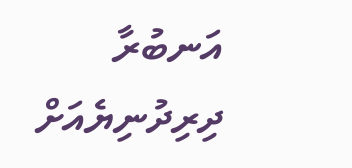އަނބުރާ ދިރިދުނިޔެއަށް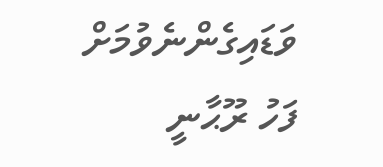ވަޑައިގެންނެވުމަށް ފަހު ރޫޙާނީ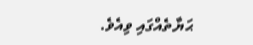ޙަޔާތެއްގައި ވިއެވެ.